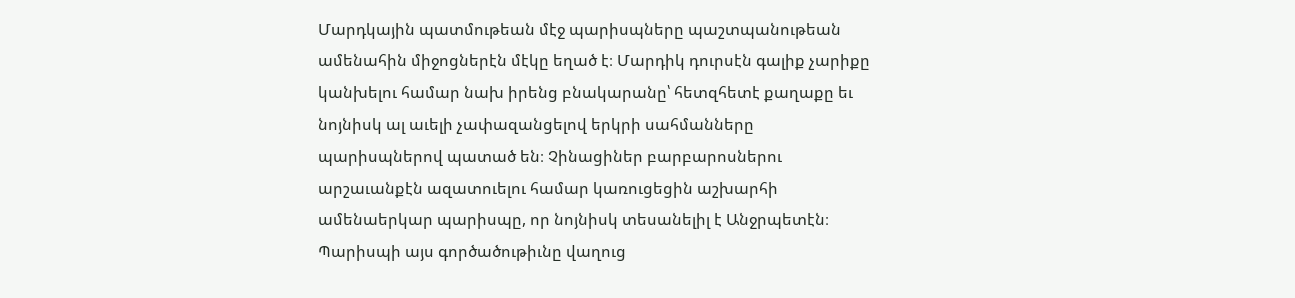Մարդկային պատմութեան մէջ պարիսպները պաշտպանութեան ամենահին միջոցներէն մէկը եղած է։ Մարդիկ դուրսէն գալիք չարիքը կանխելու համար նախ իրենց բնակարանը՝ հետզհետէ քաղաքը եւ նոյնիսկ ալ աւելի չափազանցելով երկրի սահմանները պարիսպներով պատած են։ Չինացիներ բարբարոսներու արշաւանքէն ազատուելու համար կառուցեցին աշխարհի ամենաերկար պարիսպը, որ նոյնիսկ տեսանելիլ է Անջրպետէն։
Պարիսպի այս գործածութիւնը վաղուց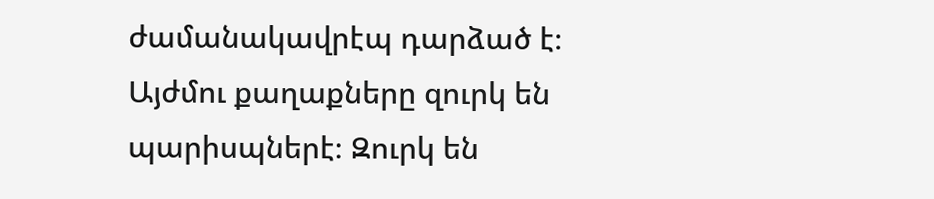ժամանակավրէպ դարձած է։ Այժմու քաղաքները զուրկ են պարիսպներէ։ Զուրկ են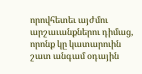որովհետեւ այժմու արշաւանքներու դիմաց, որոնք կը կատարուին շատ անգամ օդային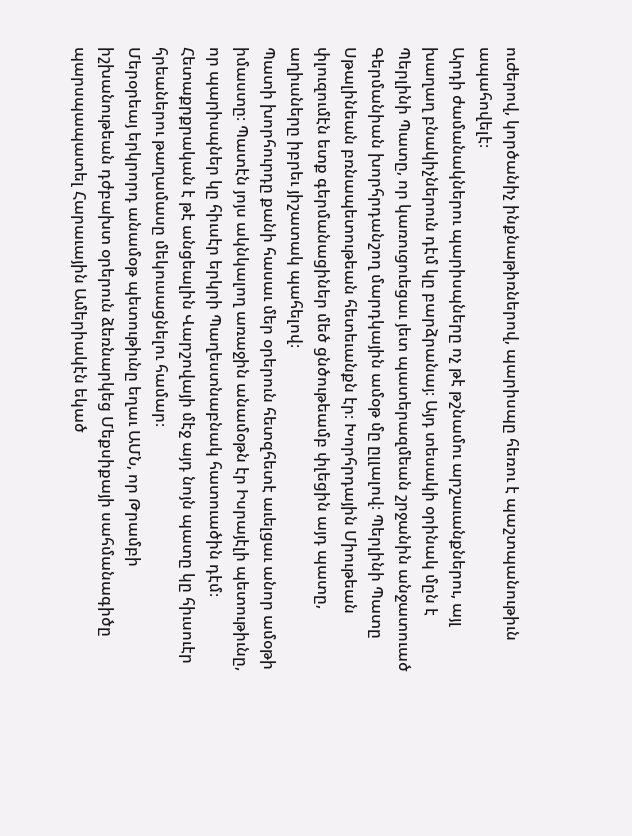ուժերով, կործանիչ ինքնաթիռներով, պարիսպը հեռու է պաշտպանութիւն ապահովելէ։
Արդի ժամանակներու պարիսպները ոչ թէ թշնամու արշաւանքներու, այլ խաղաղ բնակիչներուն դէմ կը բարձրանայ։ Այդ տեսակի օրինակ մըն է Պերլինի Պատը, որ կառուցուեցաւ յետ պատերազմեան շրջանին անջատուած Գերմանիան խորհրդանշող մարդկային ամօթ մը ըլլալով։ Պերլինի Պատը Սթալինեան բռնապետութեան հետեւանքն էր։ Խորհրդային Միութեան փլուզումէն ետք գերմանացիներ մեծ ցնծութեամբ փլեցին այդ պատը, աղիւսները իբրեւ յիշատակ պահելով։
Պատի խորհուրդը քանի հասաւ մեր օրերուն հետզհետէ աւելցաւ անոր ամօթի իմաստը։ Պատէն յոյս ակնկալող առաջին անամօթն էր Իսրայէլի պետութիւնը, որ պարիսպներ կը հիւսէր երկրի Պաղեստնաբնակ հատուածին դէմ։ Հետաքրքրական է թէ անցեալին Վարշովայի մէջ այդ նոյն պատը կը հիւսուէր հրեաներու թաղամասը մեկուսացնելու համար։
Մերօրեայ երկրորդ անամօթ պետութիւնը եղաւ ԱՄՆ, որ Թրամբի իշխանութեան դժբախտ օրերուն ձեռնարկեց Մեքսիքայի սահմանագիծը պարսպապատել Հարաւային Ամերիակէն եկած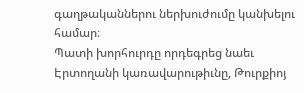գաղթականներու ներխուժումը կանխելու համար։
Պատի խորհուրդը որդեգրեց նաեւ Էրտողանի կառավարութիւնը, Թուրքիոյ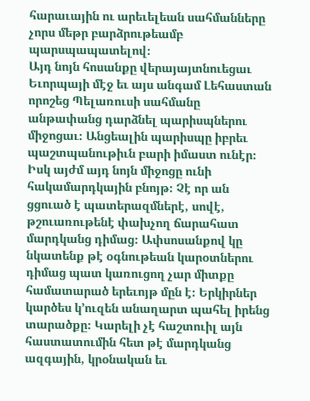հարաւային ու արեւելեան սահմանները չորս մեթր բարձրութեամբ պարսպապատելով։
Այդ նոյն հոսանքը վերայայտնուեցաւ Եւորպայի մէջ եւ այս անգամ Լեհաստան որոշեց Պելառուսի սահմանը անթափանց դարձնել պարիսպներու միջոցաւ։ Անցեալին պարիսպը իբրեւ պաշտպանութիւն բարի իմաստ ունէր։ Իսկ այժմ այդ նոյն միջոցը ունի հակամարդկային բնոյթ։ Չէ որ ան ցցուած է պատերազմներէ, սովէ, թշուառութենէ փախչող ճարահատ մարդկանց դիմաց։ Ափսոսանքով կը նկատենք թէ օգնութեան կարօտներու դիմաց պատ կառուցող չար միտքը համատարած երեւոյթ մըն է։ Երկիրներ կարծես կ՚ուզեն անաղարտ պահել իրենց տարածքը։ Կարելի չէ հաշտուիլ այն հաստատումին հետ թէ մարդկանց ազգային, կրօնական եւ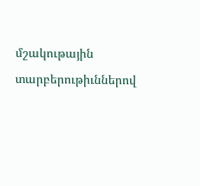մշակութային տարբերութիւններով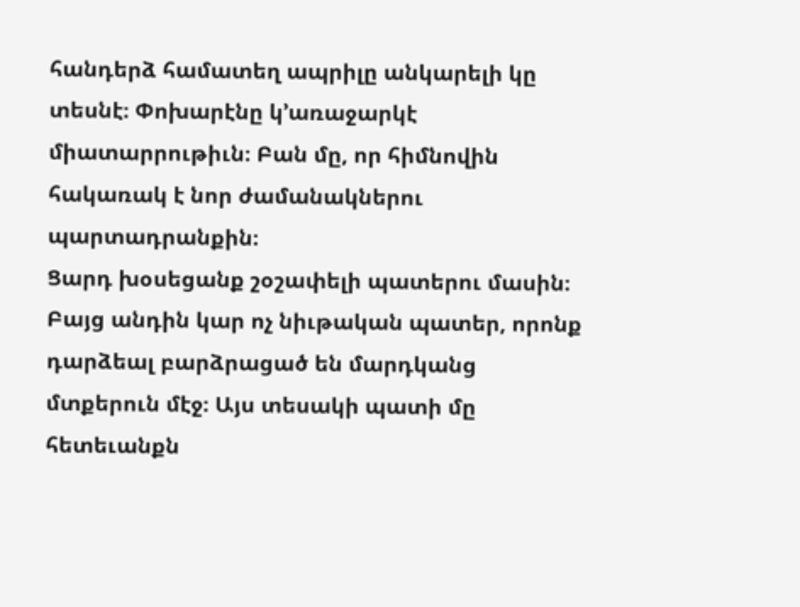հանդերձ համատեղ ապրիլը անկարելի կը տեսնէ։ Փոխարէնը կ՚առաջարկէ միատարրութիւն։ Բան մը, որ հիմնովին հակառակ է նոր ժամանակներու պարտադրանքին։
Ցարդ խօսեցանք շօշափելի պատերու մասին։ Բայց անդին կար ոչ նիւթական պատեր, որոնք դարձեալ բարձրացած են մարդկանց մտքերուն մէջ։ Այս տեսակի պատի մը հետեւանքն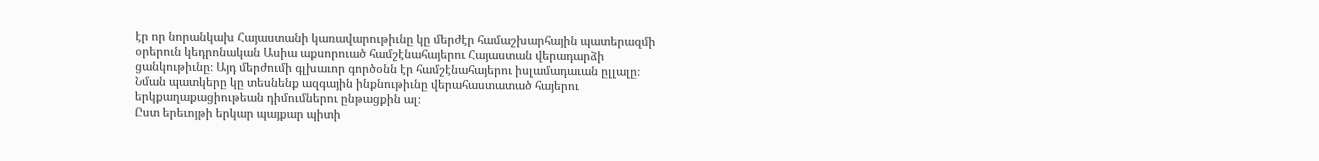էր որ նորանկախ Հայաստանի կառավարութիւնը կը մերժէր համաշխարհային պատերազմի օրերուն կեդրոնական Ասիա աքսորուած համշէնահայերու Հայաստան վերադարձի ցանկութիւնը։ Այդ մերժումի գլխաւոր գործօնն էր համշէնահայերու իսլամադաւան ըլլալը։
Նման պատկերը կը տեսնենք ազգային ինքնութիւնը վերահաստատած հայերու երկքաղաքացիութեան դիմումներու ընթացքին ալ։
Ըստ երեւոյթի երկար պայքար պիտի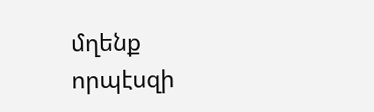մղենք որպէսզի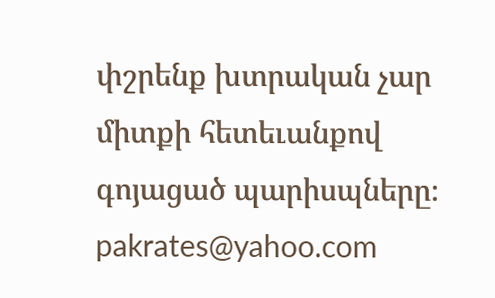փշրենք խտրական չար միտքի հետեւանքով գոյացած պարիսպները։
pakrates@yahoo.com